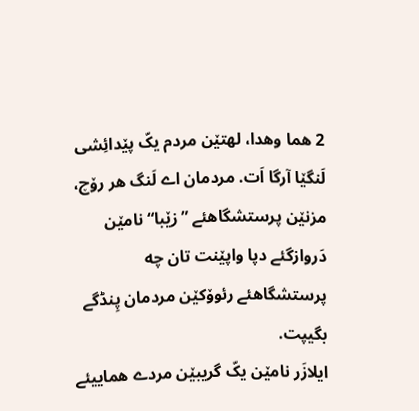2 هما وهدا، لهتێن مردم یکّ پێدائِشی لَنگێا آرگا اَت. مردمان اے لَنگ هر رۆچ، مزنێن پرستشگاهئے ”زێبا“ نامێن دَروازگئے دپا واپێنت تان چه پرستشگاهئے رئوۆکێن مردمان پِنڈگے بگیپت.
ایلازَر نامێن یکّ گریبێن مردے هماییئے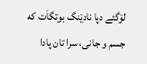لۆگئے دپا نادێنگ بوتگاَت که جسم و جانی، سرا تان پادا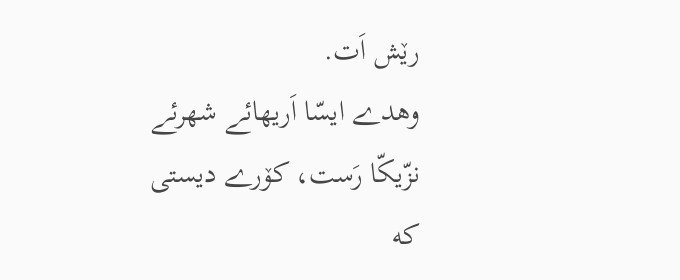رێش اَت.
وهدے ایسّا اَریهائے شهرئے نزّیکّا رَست، کۆرے دیستی که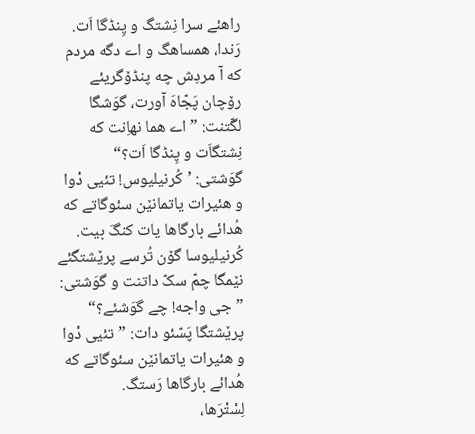راهئے سرا نِشتگ و پِنڈگا اَت.
رَندا، همساهگ و اے دگه مردم که آ مردِش چه پنڈۆگریئے رۆچان پَجّاهَ آورت، گوَشگا لگّتنت: ”اے هما نهاِنت که نِشتگاَت و پِنڈگا اَت؟“
گوَشتی: ’کُرنیلیوس! تئیی دْوا و هئیرات یاتمانێن سئوگاتے که هُدائے بارگاها یات کنگَ بیت.
کُرنیلیوسا گۆن تُرسے پرێشتگئے نێمگا چمّ سکّ داتنت و گوَشتی: ”جی واجه! چے گوَشئے؟“ پرێشتگا پَسّئو دات: ”تئیی دْوا و هئیرات یاتمانێن سئوگاتے که هُدائے بارگاها رَستگ.
لِسْتْرَها،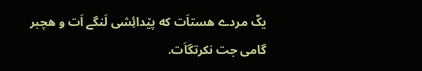یکّ مردے هستاَت که پێدائِشی لَنگے اَت و هچبر گامی جت نکرتگاَت.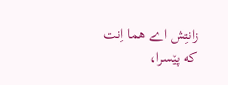زانتِش اے هما اِنت که پێسرا،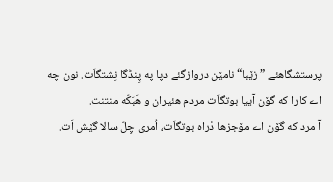پرستشگاهئے ”زێبا“ نامێن دروازگئے دپا په پِنڈگا نِشتگاَت. نون چه اے کارا که گۆن آییا بوتگاَت مردم هئیران و هَبَکّه منتنت.
آ مرد که گۆن اے مۆجزها دْراه بوتگاَت، اُمری چِلّ سالا گێش اَت.